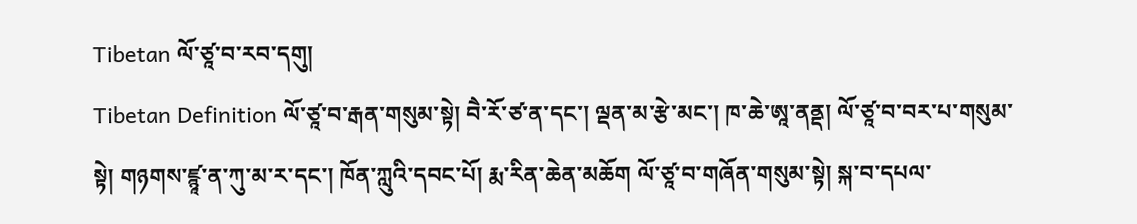Tibetan ལོ་ཙཱ་བ་རབ་དགུ།
Tibetan Definition ལོ་ཙཱ་བ་རྒན་གསུམ་སྟེ། བཻ་རོ་ཙ་ན་དང་། ལྡན་མ་རྩེ་མང་། ཁ་ཆེ་ཨཱ་ནནྡ། ལོ་ཙཱ་བ་བར་པ་གསུམ་སྟེ། གཉགས་ཛྙཱ་ན་ཀུ་མ་ར་དང་། ཁོན་ཀླུའི་དབང་པོ། རྨ་རིན་ཆེན་མཆོག ལོ་ཙཱ་བ་གཞོན་གསུམ་སྟེ། སྐ་བ་དཔལ་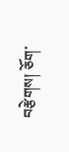བརྩེགས། ཅོག་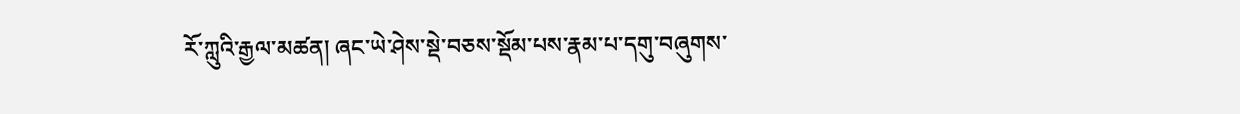རོ་ཀླུའི་རྒྱལ་མཚན། ཞང་ཡེ་ཤེས་སྡེ་བཅས་སྡོམ་པས་རྣམ་པ་དགུ་བཞུགས་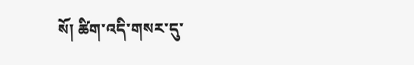སོ། ཚིག་འདི་གསར་དུ་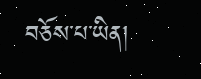བཅོས་པ་ཡིན།